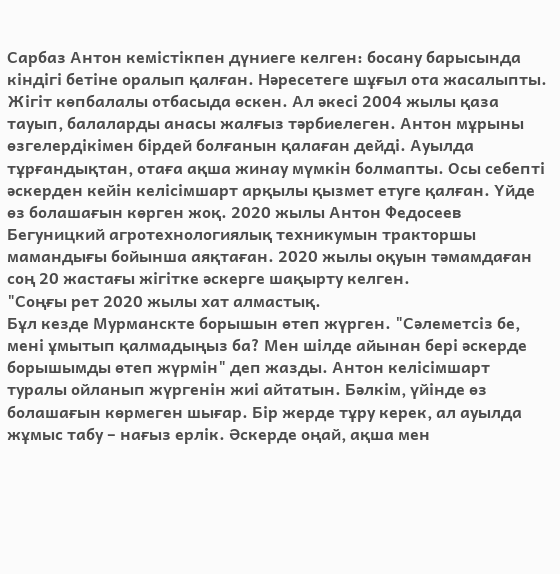Cарбаз Антон кемістікпен дүниеге келген: босану барысында кіндігі бетіне оралып қалған. Нәресетеге шұғыл ота жасалыпты.
Жігіт көпбалалы отбасыда өскен. Ал әкесі 2004 жылы қаза тауып, балаларды анасы жалғыз тәрбиелеген. Антон мұрыны өзгелердікімен бірдей болғанын қалаған дейді. Ауылда тұрғандықтан, отаға ақша жинау мүмкін болмапты. Осы себепті әскерден кейін келісімшарт арқылы қызмет етуге қалған. Үйде өз болашағын көрген жоқ. 2020 жылы Антон Федосеев Бегуницкий агротехнологиялық техникумын тракторшы мамандығы бойынша аяқтаған. 2020 жылы оқуын тәмамдаған соң 20 жастағы жігітке әскерге шақырту келген.
"Соңғы рет 2020 жылы хат алмастық.
Бұл кезде Мурманскте борышын өтеп жүрген. "Сәлеметсіз бе, мені ұмытып қалмадыңыз ба? Мен шілде айынан бері әскерде борышымды өтеп жүрмін" деп жазды. Антон келісімшарт туралы ойланып жүргенін жиі айтатын. Бәлкім, үйінде өз болашағын көрмеген шығар. Бір жерде тұру керек, ал ауылда жұмыс табу – нағыз ерлік. Әскерде оңай, ақша мен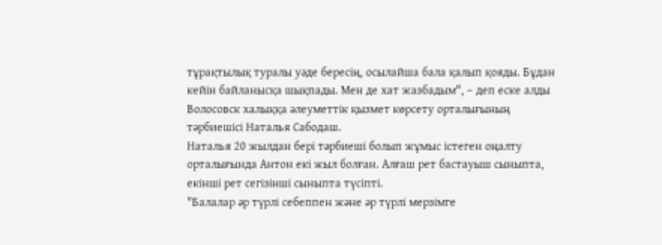тұрақтылық туралы уәде бересің, осылайша бала қалып қояды. Бұдан кейін байланысқа шықпады. Мен де хат жазбадым", – деп еске алды Волосовск халыққа әлеуметтік қызмет көрсету орталығының тәрбиешісі Наталья Сабодаш.
Наталья 20 жылдан бері тәрбиеші болып жұмыс істеген оңалту орталығында Антон екі жыл болған. Алғаш рет бастауыш сыныпта, екінші рет сегізінші сыныпта түсіпті.
"Балалар әр түрлі себеппен және әр түрлі мерзімге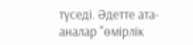түседі. Әдетте ата-аналар "өмірлік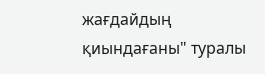жағдайдың қиындағаны" туралы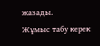жазады.
Жұмыс табу керек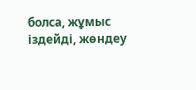болса, жұмыс іздейді, жөндеу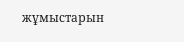жұмыстарын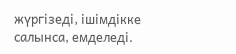жүргізеді, ішімдікке салынса, емделеді.